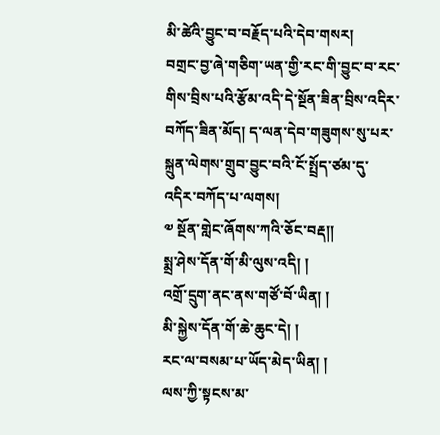མི་ཚེའི་བྱུང་བ་བརྗོད་པའི་དེབ་གསར།
བགྲང་བྱ་ཞེ་གཅིག་ཡན་གྱི་རང་གི་བྱུང་བ་རང་གིས་བྲིས་པའི་རྩོམ་འདི་དེ་སྔོན་ཟིན་བྲིས་འདིར་བཀོད་ཟིན་མོད། ད་ལན་དེབ་གཟུགས་སུ་པར་སྐྲུན་ལེགས་གྲུབ་བྱུང་བའི་ངོ་སྤྲོད་ཙམ་དུ་འདིར་བཀོད་པ་ལགས།
༧ སྔོན་གླེང་ཞོགས་ཀའི་ཅོང་བརྡ།།
སྨྲ་ཤེས་དོན་གོ་མི་ལུས་འདི། །
འགྲོ་དྲུག་ནང་ནས་གཙོ་བོ་ཡིན། །
མི་སྐྱེས་དོན་གོ་ཆེ་ཆུང་དེ། །
རང་ལ་བསམ་པ་ཡོད་མེད་ཡིན། །
ལས་ཀྱི་སྟངས་མ་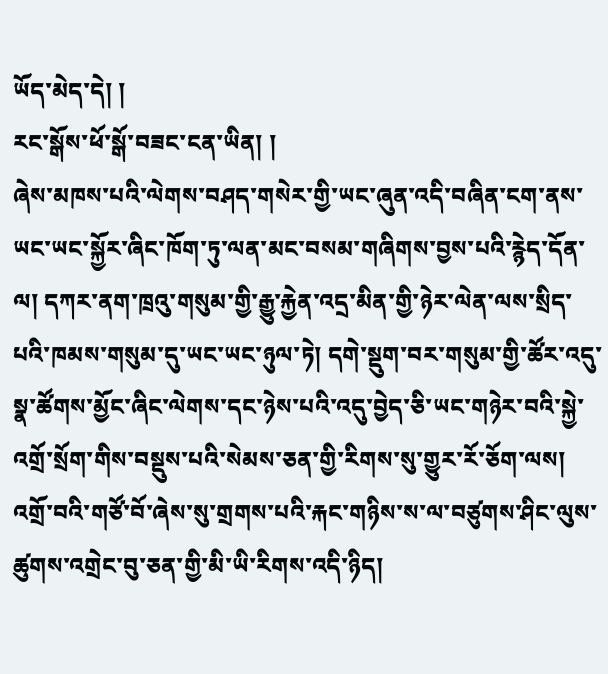ཡོད་མེད་དེ། །
རང་སྒོས་ཕོ་སྒོ་བཟང་ངན་ཡིན། །
ཞེས་མཁས་པའི་ལེགས་བཤད་གསེར་གྱི་ཡང་ཞུན་འདི་བཞིན་ངག་ནས་ཡང་ཡང་སྐྱོར་ཞིང་ཁོག་ཏུ་ལན་མང་བསམ་གཞིགས་བྱས་པའི་རྙེད་དོན་ལ། དཀར་ནག་ཁྲའུ་གསུམ་གྱི་རྒྱུ་རྐྱེན་འདྲ་མིན་གྱི་ཉེར་ལེན་ལས་སྲིད་པའི་ཁམས་གསུམ་དུ་ཡང་ཡང་ཉུལ་ཏེ། དགེ་སྡུག་བར་གསུམ་གྱི་ཚོར་འདུ་སྣ་ཚོགས་མྱོང་ཞིང་ལེགས་དང་ཉེས་པའི་འདུ་བྱེད་ཅི་ཡང་གཉེར་བའི་སྐྱེ་འགྲོ་སྲོག་གིས་བསྡུས་པའི་སེམས་ཅན་གྱི་རིགས་སུ་གྱུར་རོ་ཅོག་ལས། འགྲོ་བའི་གཙོ་བོ་ཞེས་སུ་གྲགས་པའི་རྐང་གཉིས་ས་ལ་བཙུགས་ཤིང་ལུས་ཚུགས་འགྲེང་བུ་ཅན་གྱི་མི་ཡི་རིགས་འདི་ཉིད།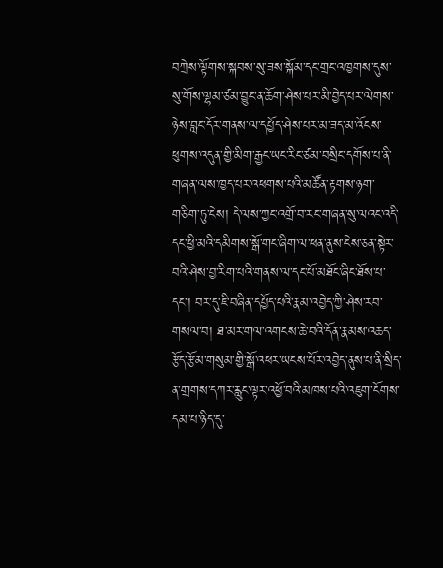བཀྲེས་ལྟོགས་སྐབས་སུ་ཟས་སྐོམ་དང་གྲང་འཁྱགས་དུས་སུ་གོས་ལྷམ་ཙམ་བྱུང་ན་ཆོག་ཤེས་པར་མི་བྱེད་པར་ལེགས་ཉེས་བླང་དོར་གནས་ལ་དཔྱོད་ཤེས་པར་མ་ཟད་མ་འོངས་ཕུགས་འདུན་གྱི་མིག་རྒྱང་ཡང་རིང་ཙམ་བསྲིང་དགོས་པ་ནི་གཞན་ལས་ཁྱད་པར་འཕགས་པའི་མཚོན་རྟགས་ཉག་གཅིག་ཏུ་ངེས། དེ་ལས་ཀྱང་འགྲོ་བ་རང་གཞན་སུ་ལའང་འདི་དང་ཕྱི་མའི་དམིགས་སྒོ་གང་ཞིག་ལ་ཕན་ནུས་ངེས་ཅན་སྟེར་བའི་ཤེས་བྱ་རིག་པའི་གནས་ལ་དང་པོ་མཐོང་ཞིང་ཐོས་པ་དང་། བར་དུ་ཇི་བཞིན་དཔྱོད་པའི་རྣམ་འབྱེད་ཀྱི་ཤེས་རབ་གསལ་བ། ཐ་མར་གལ་འགངས་ཆེ་བའི་དོན་རྣམས་འཆད་རྩོད་རྩོམ་གསུམ་གྱི་སྒོ་འཕར་ཡངས་པོར་འབྱེད་ནུས་པ་ནི་སྲིད་ན་གྲགས་དཀར་རླུང་ལྟར་འཕྱོ་བའི་མཁས་པའི་འཇུག་ངོགས་དམ་པ་ཉིད་དུ་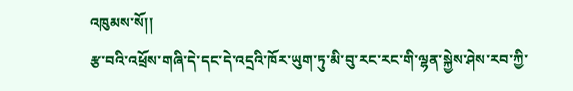འཁུམས་སོ།།
རྩ་བའི་འཕྲོས་གཞི་དེ་དང་དེ་འདྲའི་ཁོར་ཡུག་ཏུ་མི་བུ་རང་རང་གི་ལྷན་སྐྱེས་ཤེས་རབ་ཀྱི་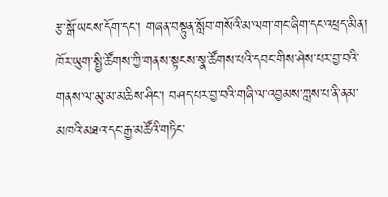རྩ་སྒོ་ཡངས་དོག་དང་། གཞན་བསྟུན་སློབ་གསོའི་མ་ལག་གང་ཞིག་དང་འཕྲད་མིན། ཁོར་ཡུག་སྤྱི་ཚོགས་ཀྱི་གནས་སྟངས་སྣ་ཚོགས་པའི་དབང་གིས་ཤེས་པར་བྱ་བའི་གནས་ལ་མུ་མ་མཆིས་ཤིང་། བཤད་པར་བྱ་བའི་གཞི་ལ་འབྱམས་ཀླས་པ་ནི་ནམ་མཁའི་མཐའ་དང་རྒྱ་མཚོའི་གཏིང་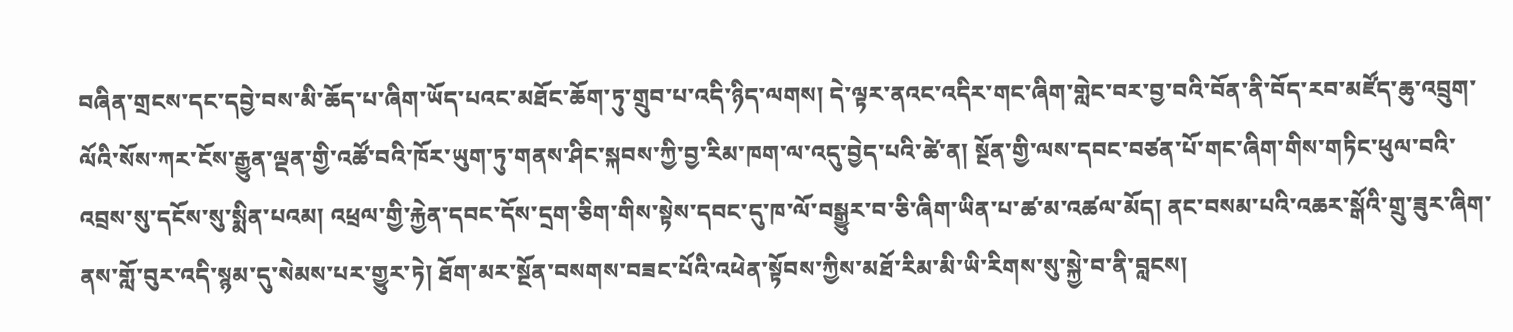བཞིན་གྲངས་དང་དབྱེ་བས་མི་ཆོད་པ་ཞིག་ཡོད་པའང་མཐོང་ཆོག་ཏུ་གྲུབ་པ་འདི་ཉིད་ལགས། དེ་ལྟར་ནའང་འདིར་གང་ཞིག་གླེང་བར་བྱ་བའི་བོན་ནི་བོད་རབ་མཛོད་ཆུ་འབྲུག་ལོའི་སོས་ཀར་ངོས་རྒྱུན་ལྡན་གྱི་འཚོ་བའི་ཁོར་ཡུག་ཏུ་གནས་ཤིང་སྐབས་ཀྱི་བྱ་རིམ་ཁག་ལ་འདུ་བྱེད་པའི་ཚེ་ན། སྔོན་གྱི་ལས་དབང་བཙན་པོ་གང་ཞིག་གིས་གཏིང་ཕུལ་བའི་འབྲས་སུ་དངོས་སུ་སྨིན་པའམ། འཕྲལ་གྱི་རྐྱེན་དབང་དོས་དྲག་ཅིག་གིས་སྟེས་དབང་དུ་ཁ་ལོ་བསྒྱུར་བ་ཅི་ཞིག་ཡིན་པ་ཚ་མ་འཚལ་མོད། ནང་བསམ་པའི་འཆར་སྒོའི་གྲུ་ཟུར་ཞིག་ནས་གློ་བུར་འདི་སྙམ་དུ་སེམས་པར་གྱུར་ཏེ། ཐོག་མར་སྔོན་བསགས་བཟང་པོའི་འཕེན་སྟོབས་ཀྱིས་མཐོ་རིམ་མི་ཡི་རིགས་སུ་སྐྱེ་བ་ནི་བླངས།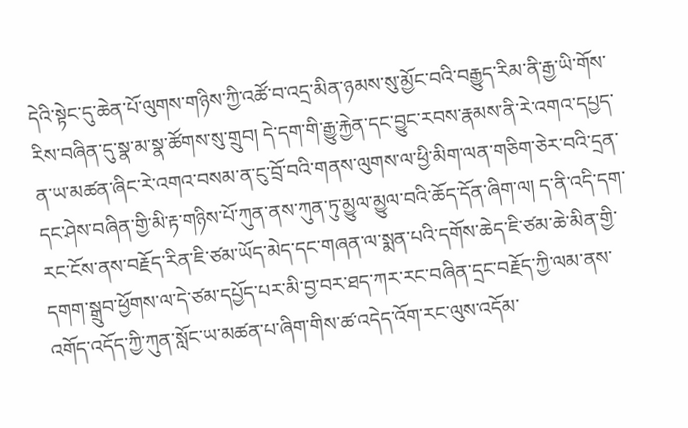དེའི་སྟེང་དུ་ཆེན་པོ་ལུགས་གཉིས་ཀྱི་འཚོ་བ་འདྲ་མིན་ཉམས་སུ་མྱོང་བའི་བརྒྱུད་རིམ་ནི་རྒྱ་ཡི་གོས་རིས་བཞིན་དུ་སྣ་མ་སྣ་ཚོགས་སུ་གྲུབ། དེ་དག་གི་རྒྱུ་རྐྱེན་དང་བྱུང་རབས་རྣམས་ནི་རེ་འགའ་དཔྱད་ན་ཡ་མཚན་ཞིང་རེ་འགའ་བསམ་ན་ངུ་བྲོ་བའི་གནས་ལུགས་ལ་ཕྱི་མིག་ལན་གཅིག་ཅེར་བའི་དྲན་དང་ཤེས་བཞིན་གྱི་མི་རྟ་གཉིས་པོ་ཀུན་ནས་ཀུན་ཏུ་མྱུལ་མྱུལ་བའི་ཆོད་དོན་ཞིག་ལ། ད་ནི་འདི་དག་རང་ངོས་ནས་བརྗོད་རིན་ཇི་ཙམ་ཡོད་མེད་དང་གཞན་ལ་སྨན་པའི་དགོས་ཆེད་ཇི་ཙམ་ཆེ་མིན་གྱི་དགག་སྒྲུབ་ཕྱོགས་ལ་དེ་ཙམ་དཔྱོད་པར་མི་བྱ་བར་ཐད་ཀར་རང་བཞིན་དྲང་བརྗོད་ཀྱི་ལམ་ནས་འགོད་འདོད་ཀྱི་ཀུན་སློང་ཡ་མཚན་པ་ཞིག་གིས་ཚ་འདེད་འོག་རང་ལུས་འདོམ་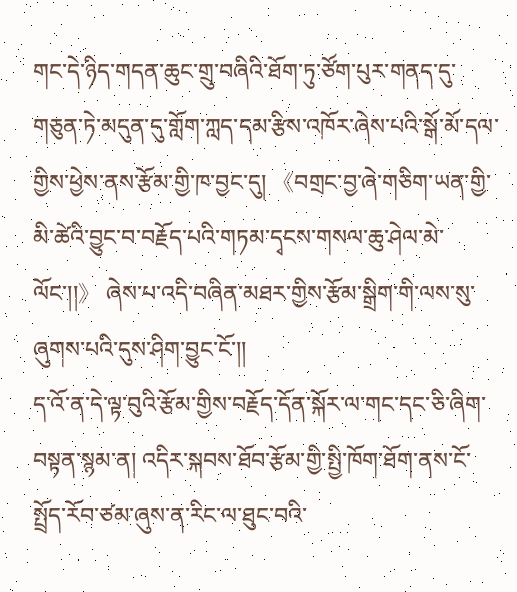གང་དེ་ཉིད་གདན་ཆུང་གྲུ་བཞིའི་ཐོག་ཏུ་ཙོག་པུར་གནད་དུ་གཅུན་ཏེ་མདུན་དུ་གློག་ཀླད་དམ་རྩིས་འཁོར་ཞེས་པའི་སྒོ་མོ་དལ་གྱིས་ཕྱེས་ནས་རྩོམ་གྱི་ཁ་བྱང་དུ། 《བགྲང་བྱ་ཞེ་གཅིག་ཡན་གྱི་མི་ཚེའི་བྱུང་བ་བརྗོད་པའི་གཏམ་དྭངས་གསལ་ཆུ་ཤེལ་མེ་ལོང་།།》 ཞེས་པ་འདི་བཞིན་མཐར་གྱིས་རྩོམ་སྒྲིག་གི་ལས་སུ་ཞུགས་པའི་དུས་ཤིག་བྱུང་ངོ་།།
ད་འོ་ན་དེ་ལྟ་བུའི་རྩོམ་གྱིས་བརྗོད་དོན་སྐོར་ལ་གང་དང་ཅི་ཞིག་བསྟན་སྙམ་ན། འདིར་སྐབས་ཐོབ་རྩོམ་གྱི་སྤྱི་ཁོག་ཐོག་ནས་ངོ་སྤྲོད་རོབ་ཙམ་ཞུས་ན་རིང་ལ་ཐུང་བའི་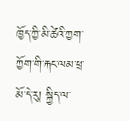ཁྱོད་ཀྱི་མི་ཚེའི་ཀྱག་ཀྱོག་གི་རྐང་ལམ་ཕྲ་མོ་དེ་རུ། སྐྱིད་ལ་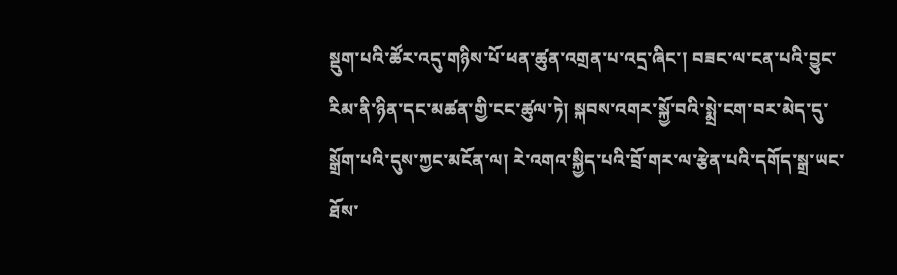སྡུག་པའི་ཚོར་འདུ་གཉིས་པོ་ཕན་ཚུན་འགྲན་པ་འདྲ་ཞིང་། བཟང་ལ་ངན་པའི་བྱུང་རིམ་ནི་ཉིན་དང་མཚན་གྱི་ངང་ཚུལ་ཏེ། སྐབས་འགར་སྐྱོ་བའི་སྨྲེ་ངག་བར་མེད་དུ་སྒྲོག་པའི་དུས་ཀྱང་མངོན་ལ། རེ་འགའ་སྐྱིད་པའི་བྲོ་གར་ལ་རྩེན་པའི་དགོད་སྒྲ་ཡང་ཐོས་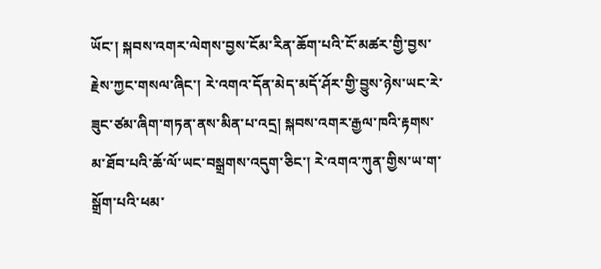ཡོང་། སྐབས་འགར་ལེགས་བྱས་ངོམ་རིན་ཆོག་པའི་ངོ་མཚར་གྱི་བྱས་རྗེས་ཀྱང་གསལ་ཞིང་། རེ་འགའ་དོན་མེད་མདོ་ཤོར་གྱི་བྱུས་ཉེས་ཡང་རེ་ཟུང་ཙམ་ཞིག་གཏན་ནས་མིན་པ་འདྲ། སྐབས་འགར་རྒྱལ་ཁའི་རྟགས་མ་ཐོབ་པའི་ཆོ་ལོ་ཡང་བསྒྲགས་འདུག་ཅིང་། རེ་འགའ་ཀུན་གྱིས་ཡ་ག་སྒྲོག་པའི་ཕམ་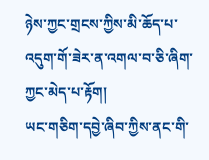ཉེས་ཀྱང་གྲངས་ཀྱིས་མི་ཆོད་པ་འདུག་གོ་ཟེར་ན་འགལ་བ་ཅི་ཞིག་ཀྱང་མེད་པ་རྟོག།
ཡང་གཅིག་དབྱེ་ཞིབ་ཀྱིས་ནང་གི་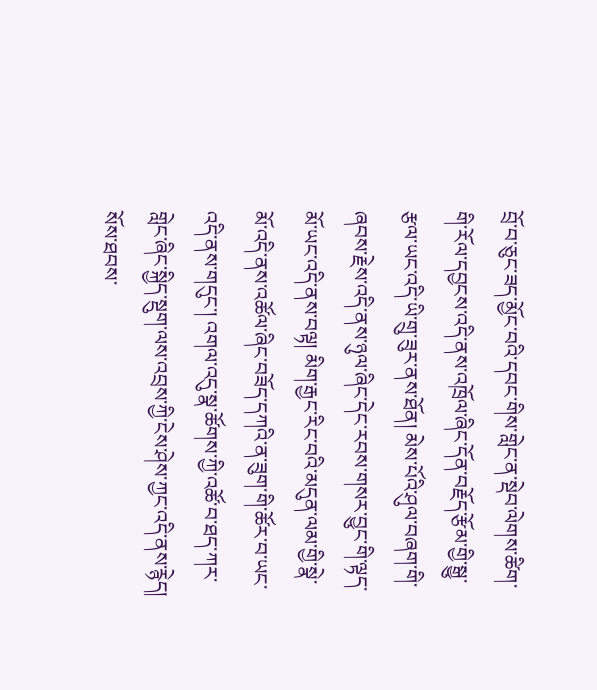བྲོ་བ་ཅུང་ཟད་མྱོང་བའི་དབང་གིས་གླེང་ན་སྡེབ་ལེགས་ཚིག་གི་རོལ་དབྱངས་འདི་ནས་འཁྲོལ་ཞིང་དོན་བརྗོད་རྩོམ་གྱི་སྒྱུ་རྩལ་ཡང་འདི་ཡི་གྲུ་ཟུར་ནས་ཐོན། མེས་པོའི་ཤུལ་བཞག་གི་ཞབས་རྗེས་འདི་ནས་ཉུལ་ཞིང་དེང་རབས་གསར་བྱུང་གི་ལྟད་མོ་ཡང་འདི་ནས་བལྟ། མིག་རྒྱང་རིང་བའི་མདུན་ལམ་གྱི་སྣེ་མོ་འདི་ནས་འཚོལ་ཞིང་བཟོད་དཀའི་ན་ཟུག་གི་ཚོར་བ་ཡང་འདི་ནས་གདུང་། འགལ་འདུ་སྣ་ཚོགས་ཀྱི་འཚོ་བ་ཐད་ཀར་གླེང་ཞིང་སྐྱིད་སྡུག་ལས་འབྲས་ཀྱི་ངེས་ཤེས་ཀྱང་འདི་ནས་རྙེད། སོས་ཐབས་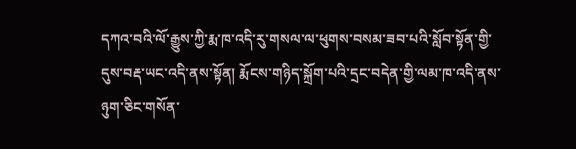དཀའ་བའི་ལོ་རྒྱུས་ཀྱི་རྨ་ཁ་འདི་རུ་གསལ་ལ་ཕུགས་བསམ་ཟབ་པའི་སློབ་སྟོན་གྱི་དུས་བརྡ་ཡང་འདི་ནས་སྟོན། རྨོངས་གཉིད་སྐྲོག་པའི་དྲང་བདེན་གྱི་ལམ་ཁ་འདི་ནས་ཉུག་ཅིང་གསོན་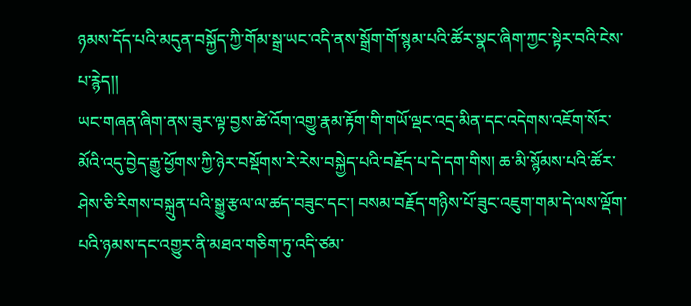ཉམས་དོད་པའི་མདུན་བསྐྱོད་ཀྱི་གོམ་སྒྲ་ཡང་འདི་ནས་སྒྲོག་གོ་སྙམ་པའི་ཚོར་སྣང་ཞིག་ཀྱང་སྟེར་བའི་ངེས་པ་རྙེད།།
ཡང་གཞན་ཞིག་ནས་ཟུར་ལྟ་བྱས་ཚེ་འོག་འགྱུ་རྣམ་རྟོག་གི་གཡོ་ལྡང་འདྲ་མིན་དང་འདེགས་འཇོག་སོར་མོའི་འདུ་བྱེད་རྒྱུ་ཕྱོགས་ཀྱི་ཉེར་བསྡོགས་རེ་རེས་བསྐྱེད་པའི་བརྗོད་པ་དེ་དག་གིས། ཆ་མི་སྙོམས་པའི་ཚོར་ཤེས་ཅི་རིགས་བསྐྲུན་པའི་སྒྱུ་རྩལ་ལ་ཚད་བཟུང་དང་། བསམ་བརྗོད་གཉིས་པོ་ཟུང་འཇུག་གམ་དེ་ལས་ལྡོག་པའི་ཉམས་དང་འགྱུར་ནི་མཐའ་གཅིག་ཏུ་འདི་ཙམ་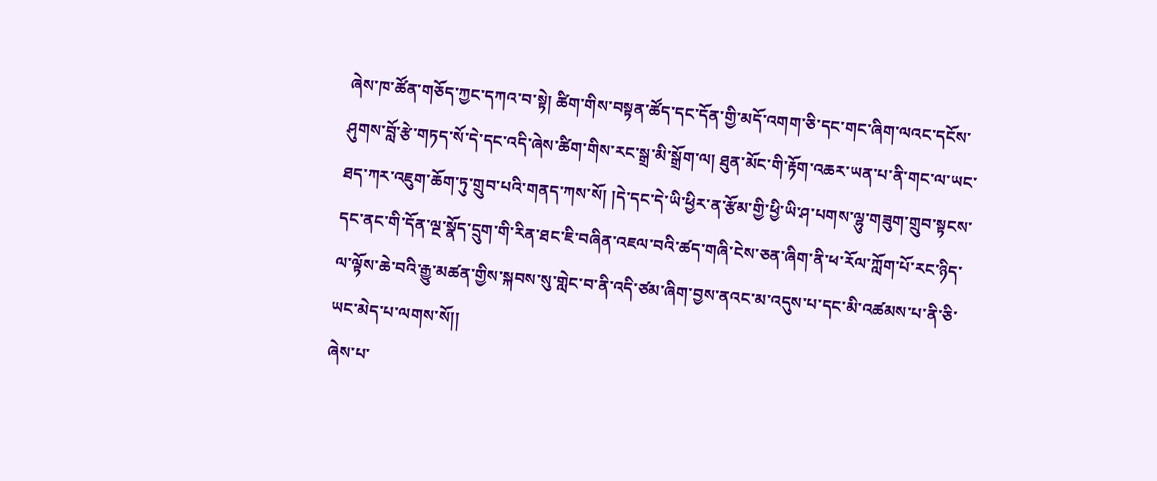ཞེས་ཁ་ཚོན་གཅོད་ཀྱང་དཀའ་བ་སྟེ། ཚིག་གིས་བསྟན་ཚོད་དང་དོན་གྱི་མདོ་འགག་ཅི་དང་གང་ཞིག་ལའང་དངོས་ཤུགས་བློ་རྩེ་གཏད་སོ་དེ་དང་འདི་ཞེས་ཚིག་གིས་རང་སྒྲ་མི་སྒྲོག་ལ། ཐུན་མོང་གི་རྟོག་འཆར་ཡན་པ་ནི་གང་ལ་ཡང་ཐད་ཀར་འཇུག་ཆོག་ཏུ་གྲུབ་པའི་གནད་ཀས་སོ། །དེ་དང་དེ་ཡི་ཕྱིར་ན་རྩོམ་གྱི་ཕྱི་ཡི་ཤ་པགས་ལྷུ་གཟུག་གྲུབ་སྟངས་དང་ནང་གི་དོན་ལྔ་སྣོད་དྲུག་གི་རིན་ཐང་ཇི་བཞིན་འཇལ་བའི་ཚད་གཞི་ངེས་ཅན་ཞིག་ནི་ཕ་རོལ་ཀློག་པོ་རང་ཉིད་ལ་ལྟོས་ཆེ་བའི་རྒྱུ་མཚན་གྱིས་སྐབས་སུ་གླེང་བ་ནི་འདི་ཙམ་ཞིག་བྱས་ནའང་མ་འདུས་པ་དང་མི་འཚམས་པ་ནི་ཅི་ཡང་མེད་པ་ལགས་སོ།།
ཞེས་པ་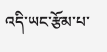འདི་ཡང་རྩོམ་པ་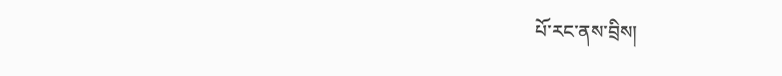པོ་རང་ནས་བྲིས།